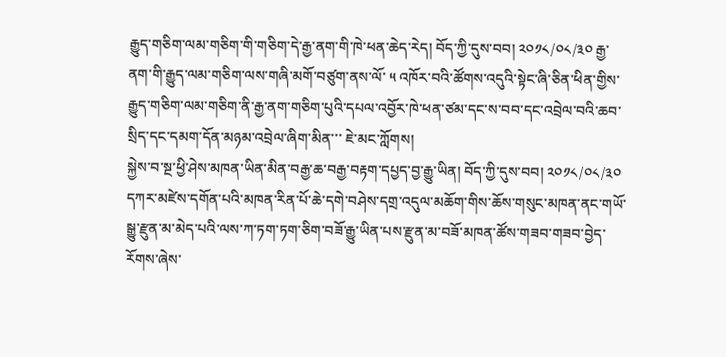རྒྱུད་གཅིག་ལམ་གཅིག་གི་གཅིག་དེ་རྒྱ་ནག་གི་ཁེ་ཕན་ཆེད་རེད། བོད་ཀྱི་དུས་བབ། ༢༠༡༨/༠༨/༣༠ རྒྱ་ནག་གི་རྒྱུད་ལམ་གཅིག་ལས་གཞི་མགོ་བཙུག་ནས་ལོ་ ༥ འཁོར་བའི་ཚོགས་འདུའི་སྟེང་ཞི་ཅིན་ཕིན་གྱིས་རྒྱུད་གཅིག་ལམ་གཅིག་ནི་རྒྱ་ནག་གཅིག་པུའི་དཔལ་འབྱོར་ཁེ་ཕན་ཙམ་དང་ས་བབ་དང་འབྲེལ་བའི་ཆབ་སྲིད་དང་དམག་དོན་མཉམ་འབྲེལ་ཞིག་མིན་་་ ཇེ་མང་ཀློགས།
སྐྱེས་བ་སྔ་ཕྱི་ཤེས་མཁན་ཡིན་མིན་བརྒྱ་ཆ་བརྒྱ་བརྟག་དཔྱད་བྱ་རྒྱུ་ཡིན། བོད་ཀྱི་དུས་བབ། ༢༠༡༨/༠༨/༣༠ དཀར་མཛེས་དགོན་པའི་མཁན་རིན་པོ་ཆེ་དགེ་བཤེས་དགྲ་འདུལ་མཆོག་གིས་ཆོས་གསུང་མཁན་ནང་གཡོ་སྒྱུ་རྫུན་མ་མེད་པའི་ལས་ཀ་ཏག་ཏག་ཅིག་བཟོ་རྒྱུ་ཡིན་པས་རྫུན་མ་བཟོ་མཁན་ཚོས་གཟབ་གཟབ་བྱེད་རོགས་ཞེས་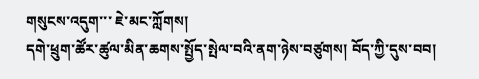གསུངས་འདུག་་་ ཇེ་མང་ཀློགས།
དགེ་ཕྲུག་ཚོར་ཚུལ་མིན་ཆགས་སྤྱོད་སྤེལ་བའི་ནག་ཉེས་བཙུགས། བོད་ཀྱི་དུས་བབ།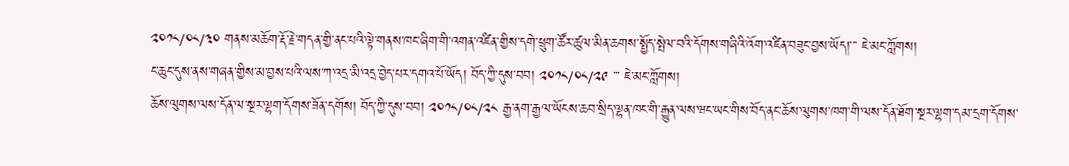༢༠༡༨/༠༨/༣༠ གནས་མཆོག་རྡོ་རྗེ་གདན་གྱི་ནང་པའི་ལྟེ་གནས་ཁང་ཞིག་གི་འགན་འཛིན་གྱིས་དགེ་ཕྲུག་ཚོར་ཚུལ་མིན་ཆགས་སྤྱོད་སྤེལ་བའི་དོགས་གཞིའི་འོག་འཛིན་བཟུང་བྱས་ཡོད།་་་ ཇེ་མང་ཀློགས།
ང་ཆུང་དུས་ནས་གཞན་གྱིས་མ་བྱས་པའི་ལས་ཀ་འདྲ་མི་འདྲ་བྱེད་པར་དགའ་པོ་ཡོད། བོད་ཀྱི་དུས་བབ། ༢༠༡༨/༠༨/༢༩ ་་་ ཇེ་མང་ཀློགས།
ཆོས་ལུགས་ལས་དོན་ལ་སྔར་ལྷག་དོགས་ཟོན་དགོས། བོད་ཀྱི་དུས་བབ། ༢༠༡༨/༠༨/༢༨ རྒྱ་ནག་རྒྱལ་ཡོངས་ཆབ་སྲིད་ལྷན་ཁང་གི་རྒྱུན་ལས་ཝང་ཡང་གིས་བོད་ནང་ཆོས་ལུགས་ཁག་གི་ལས་དོན་ཐོག་སྔར་ལྷག་དམ་དྲག་དོགས་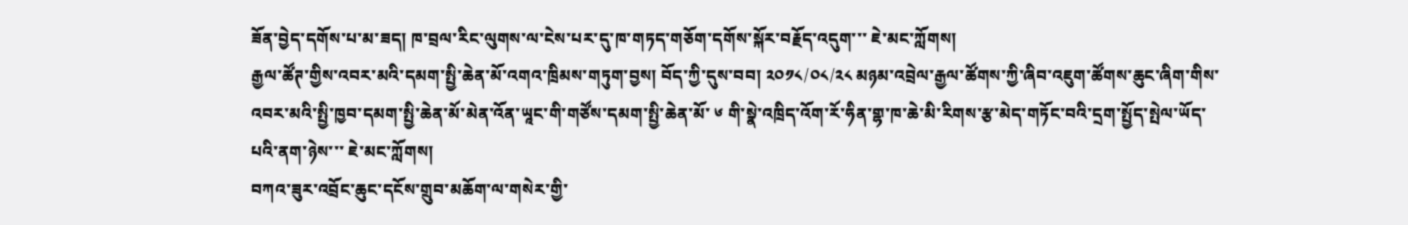ཟོན་བྱེད་དགོས་པ་མ་ཟད། ཁ་བྲལ་རིང་ལུགས་ལ་ངེས་པར་དུ་ཁ་གཏད་གཅོག་དགོས་སྐོར་བརྗོད་འདུག་་་ ཇེ་མང་ཀློགས།
རྒྱལ་ཚོཊ་གྱིས་འབར་མའི་དམག་སྤྱི་ཆེན་མོ་འགའ་ཁྲིམས་གཏུག་བྱས། བོད་ཀྱི་དུས་བབ། ༢༠༡༨/༠༨/༢༨ མཉམ་འབྲེལ་རྒྱལ་ཚོགས་ཀྱི་ཞིབ་འཇུག་ཚོགས་ཆུང་ཞིག་གིས་འབར་མའི་སྤྱི་ཁྱབ་དམག་སྤྱི་ཆེན་མོ་མེན་འོན་ཡཱང་གི་གཙོས་དམག་སྤྱི་ཆེན་མོ་ ༦ གི་སྣེ་འཁྲིད་འོག་རོ་ཧིན་གྷ་ཁ་ཆེ་མི་རིགས་རྩ་མེད་གཏོང་བའི་དྲག་སྤྱོད་སྤེལ་ཡོད་པའི་ནག་ཉེས་་་ ཇེ་མང་ཀློགས།
བཀའ་ཟུར་འབྲོང་ཆུང་དངོས་གྲུབ་མཆོག་ལ་གསེར་གྱི་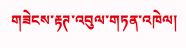གཟེངས་རྟཊ་འབུལ་གཏན་འཁེལ།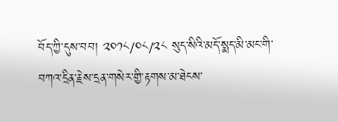བོད་ཀྱི་དུས་བབ། ༢༠༡༨/༠༨/༢༨ སུད་སིའི་མདོ་སྨད་མི་མང་གི་བཀའ་དྲིན་རྗེས་དྲན་གསེར་གྱི་རྟགས་མ་ཐེངས་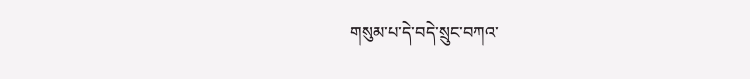གསུམ་པ་དེ་བདེ་སྲུང་བཀའ་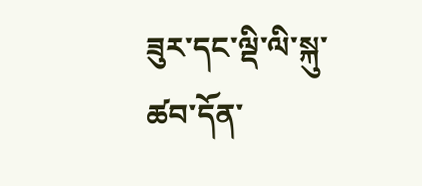ཟུར་དང་ལྡི་ལི་སྐུ་ཚབ་དོན་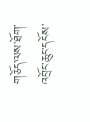གཅོད་ལས་ཐོག་འབྲོང་ཆུང་དངོས་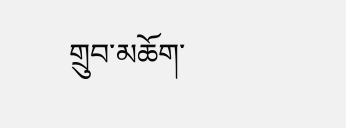གྲུབ་མཆོག་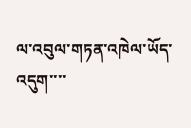ལ་འབུལ་གཏན་འཁེལ་ཡོད་འདུག་་་་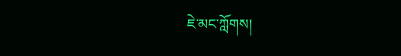ཇེ་མང་ཀློགས།